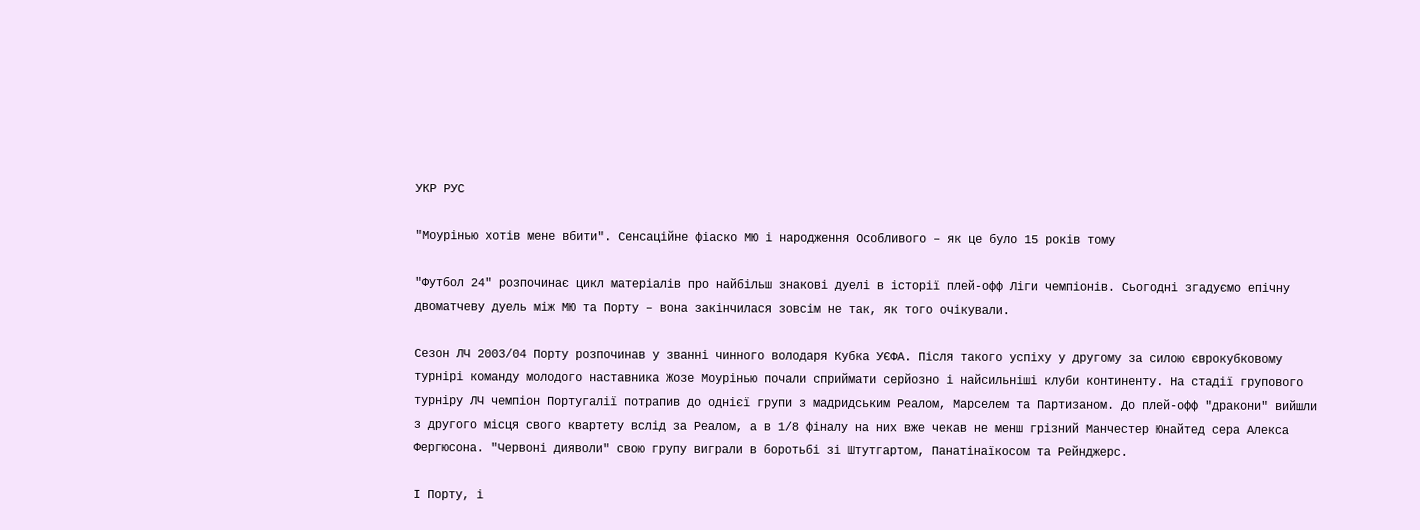УКР РУС

"Моурінью хотів мене вбити". Сенсаційне фіаско МЮ і народження Особливого – як це було 15 років тому

"Футбол 24" розпочинає цикл матеріалів про найбільш знакові дуелі в історії плей-офф Ліги чемпіонів. Сьогодні згадуємо епічну двоматчеву дуель між МЮ та Порту – вона закінчилася зовсім не так, як того очікували.

Сезон ЛЧ 2003/04 Порту розпочинав у званні чинного володаря Кубка УЄФА. Після такого успіху у другому за силою єврокубковому турнірі команду молодого наставника Жозе Моурінью почали сприймати серйозно і найсильніші клуби континенту. На стадії групового турніру ЛЧ чемпіон Португалії потрапив до однієї групи з мадридським Реалом, Марселем та Партизаном. До плей-офф "дракони" вийшли з другого місця свого квартету вслід за Реалом, а в 1/8 фіналу на них вже чекав не менш грізний Манчестер Юнайтед сера Алекса Фергюсона. "Червоні дияволи" свою групу виграли в боротьбі зі Штутгартом, Панатінаїкосом та Рейнджерс.

І Порту, і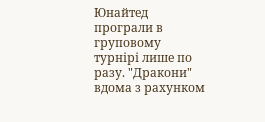Юнайтед програли в груповому турнірі лише по разу. "Дракони" вдома з рахунком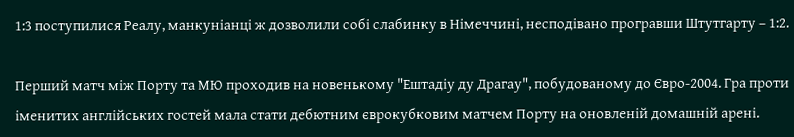1:3 поступилися Реалу, манкуніанці ж дозволили собі слабинку в Німеччині, несподівано програвши Штутгарту – 1:2.

Перший матч між Порту та МЮ проходив на новенькому "Ештадіу ду Драгау", побудованому до Євро-2004. Гра проти іменитих англійських гостей мала стати дебютним єврокубковим матчем Порту на оновленій домашній арені.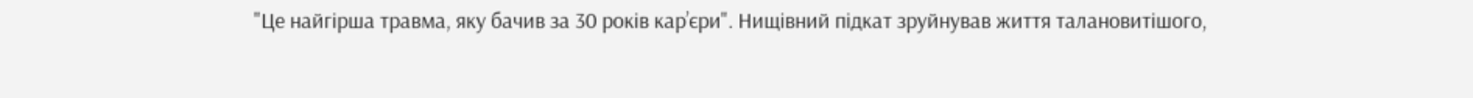"Це найгірша травма, яку бачив за 30 років кар’єри". Нищівний підкат зруйнував життя талановитішого,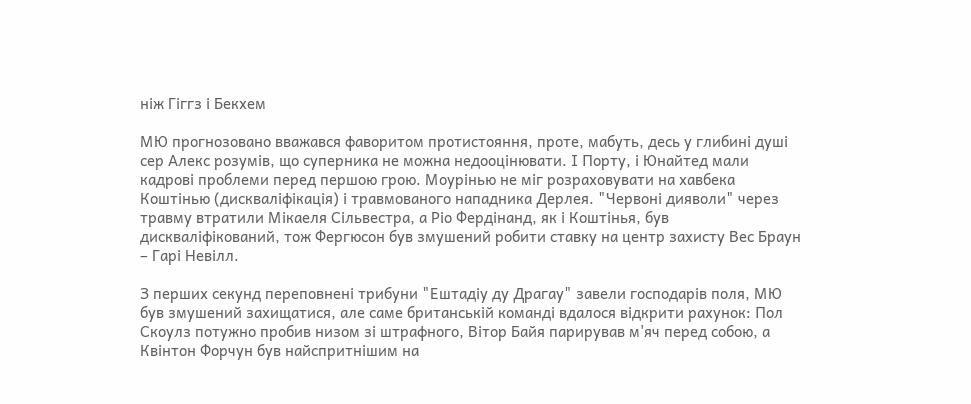ніж Гіггз і Бекхем

МЮ прогнозовано вважався фаворитом протистояння, проте, мабуть, десь у глибині душі сер Алекс розумів, що суперника не можна недооцінювати. І Порту, і Юнайтед мали кадрові проблеми перед першою грою. Моурінью не міг розраховувати на хавбека Коштінью (дискваліфікація) і травмованого нападника Дерлея. "Червоні дияволи" через травму втратили Мікаеля Сільвестра, а Ріо Фердінанд, як і Коштінья, був дискваліфікований, тож Фергюсон був змушений робити ставку на центр захисту Вес Браун – Гарі Невілл.

З перших секунд переповнені трибуни "Ештадіу ду Драгау" завели господарів поля, МЮ був змушений захищатися, але саме британській команді вдалося відкрити рахунок: Пол Скоулз потужно пробив низом зі штрафного, Вітор Байя парирував м'яч перед собою, а Квінтон Форчун був найспритнішим на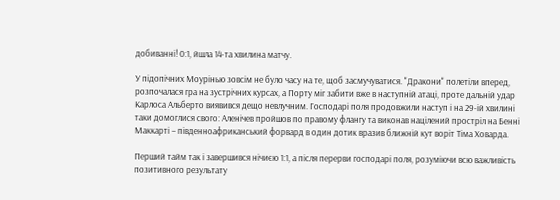добиванні! 0:1, йшла 14-та хвилина матчу.

У підопічних Моурінью зовсім не було часу на те, щоб засмучуватися. "Дракони" полетіли вперед, розпочалася гра на зустрічних курсах, а Порту міг забити вже в наступній атаці, проте дальній удар Карлоса Альберто виявився дещо невлучним. Господарі поля продовжили наступ і на 29-ій хвилині таки домоглися свого: Аленічев пройшов по правому флангу та виконав націлений простріл на Бенні Маккарті – південноафриканський форвард в один дотик вразив ближній кут воріт Тіма Ховарда.

Перший тайм так і завершився нічиєю 1:1, а після перерви господарі поля, розуміючи всю важливість позитивного результату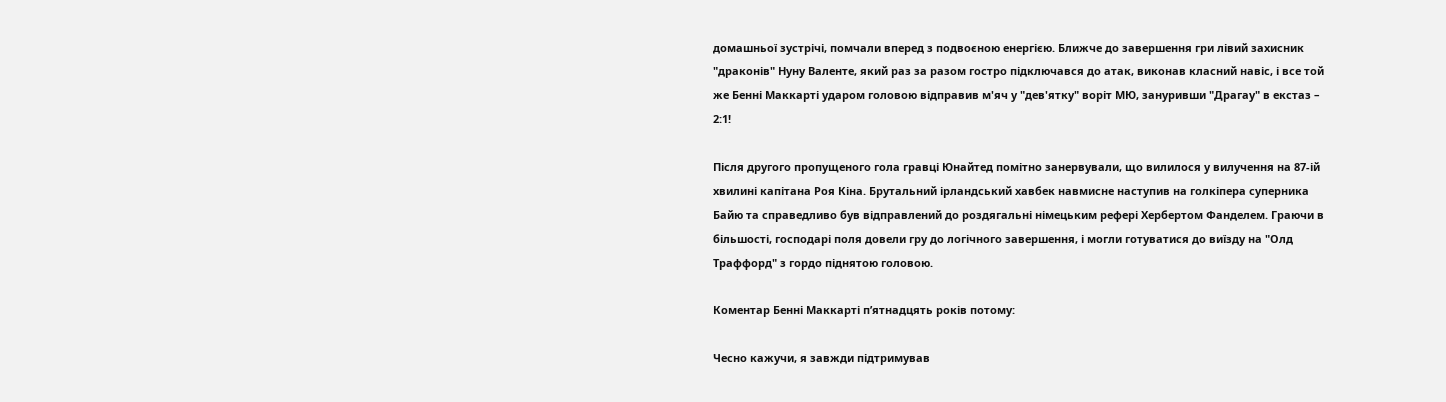домашньої зустрічі, помчали вперед з подвоєною енергією. Ближче до завершення гри лівий захисник "драконів" Нуну Валенте, який раз за разом гостро підключався до атак, виконав класний навіс, і все той же Бенні Маккарті ударом головою відправив м'яч у "дев'ятку" воріт МЮ, зануривши "Драгау" в екстаз – 2:1!

Після другого пропущеного гола гравці Юнайтед помітно занервували, що вилилося у вилучення на 87-ій хвилині капітана Роя Кіна. Брутальний ірландський хавбек навмисне наступив на голкіпера суперника Байю та справедливо був відправлений до роздягальні німецьким рефері Хербертом Фанделем. Граючи в більшості, господарі поля довели гру до логічного завершення, і могли готуватися до виїзду на "Олд Траффорд" з гордо піднятою головою.

Коментар Бенні Маккарті п’ятнадцять років потому:

Чесно кажучи, я завжди підтримував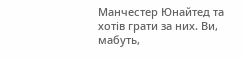Манчестер Юнайтед та хотів грати за них. Ви, мабуть,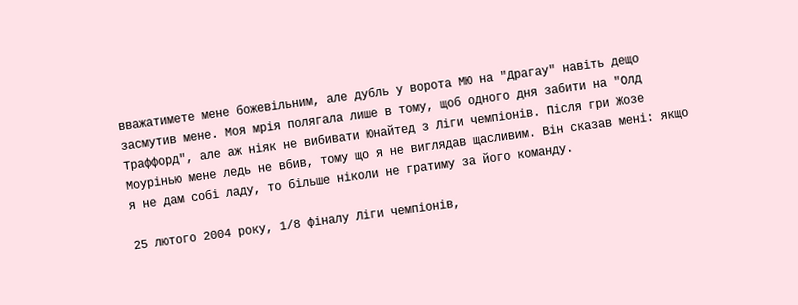вважатимете мене божевільним, але дубль у ворота МЮ на "Драгау" навіть дещо засмутив мене. Моя мрія полягала лише в тому, щоб одного дня забити на "Олд Траффорд", але аж ніяк не вибивати Юнайтед з Ліги чемпіонів. Після гри Жозе Моурінью мене ледь не вбив, тому що я не виглядав щасливим. Він сказав мені: якщо я не дам собі ладу, то більше ніколи не гратиму за його команду.

25 лютого 2004 року, 1/8 фіналу Ліги чемпіонів,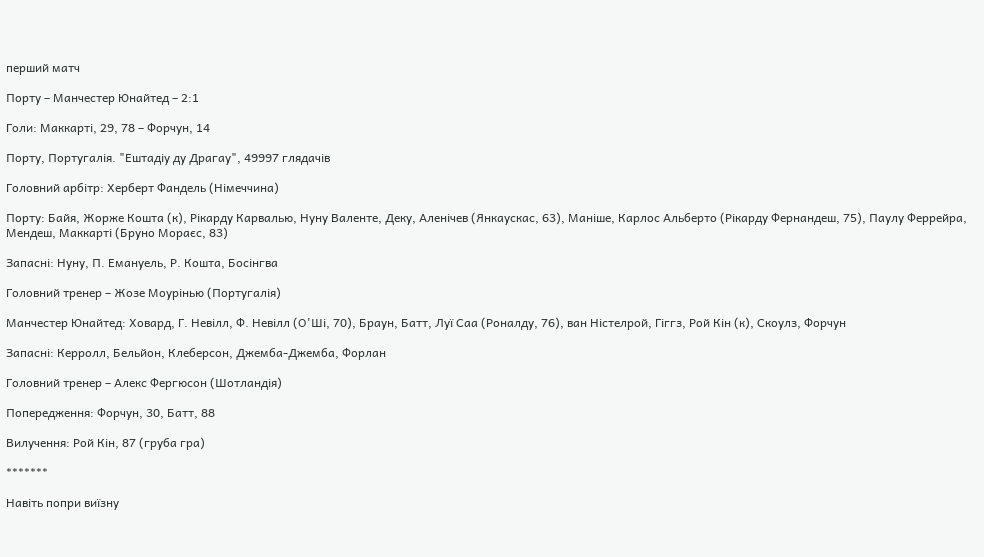перший матч

Порту – Манчестер Юнайтед – 2:1

Голи: Маккарті, 29, 78 – Форчун, 14

Порту, Португалія. "Ештадіу ду Драгау", 49997 глядачів

Головний арбітр: Херберт Фандель (Німеччина)

Порту: Байя, Жорже Кошта (к), Рікарду Карвалью, Нуну Валенте, Деку, Аленічев (Янкаускас, 63), Маніше, Карлос Альберто (Рікарду Фернандеш, 75), Паулу Феррейра, Мендеш, Маккарті (Бруно Мораєс, 83)

Запасні: Нуну, П. Емануель, Р. Кошта, Босінгва

Головний тренер – Жозе Моурінью (Португалія)

Манчестер Юнайтед: Ховард, Г. Невілл, Ф. Невілл (О'Ші, 70), Браун, Батт, Луї Саа (Роналду, 76), ван Ністелрой, Гіггз, Рой Кін (к), Скоулз, Форчун

Запасні: Керролл, Бельйон, Клеберсон, Джемба-Джемба, Форлан

Головний тренер – Алекс Фергюсон (Шотландія)

Попередження: Форчун, 30, Батт, 88

Вилучення: Рой Кін, 87 (груба гра)

*******

Навіть попри виїзну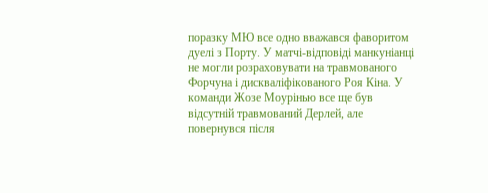поразку МЮ все одно вважався фаворитом дуелі з Порту. У матчі-відповіді манкуніанці не могли розраховувати на травмованого Форчуна і дискваліфікованого Роя Кіна. У команди Жозе Моурінью все ще був відсутній травмований Дерлей, але повернувся після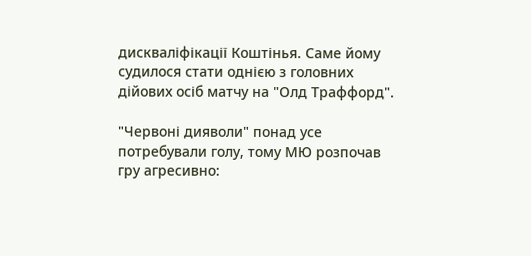дискваліфікації Коштінья. Саме йому судилося стати однією з головних дійових осіб матчу на "Олд Траффорд".

"Червоні дияволи" понад усе потребували голу, тому МЮ розпочав гру агресивно: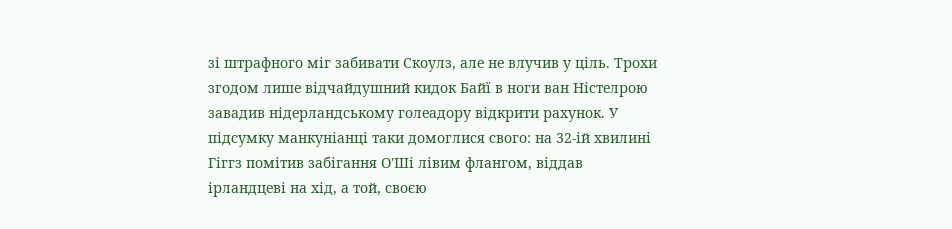зі штрафного міг забивати Скоулз, але не влучив у ціль. Трохи згодом лише відчайдушний кидок Байї в ноги ван Ністелрою завадив нідерландському голеадору відкрити рахунок. У підсумку манкуніанці таки домоглися свого: на 32-ій хвилині Гіггз помітив забігання О'Ші лівим флангом, віддав ірландцеві на хід, а той, своєю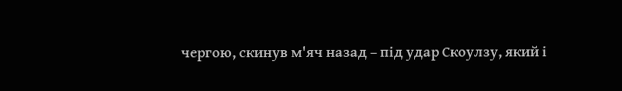чергою, скинув м'яч назад – під удар Скоулзу, який і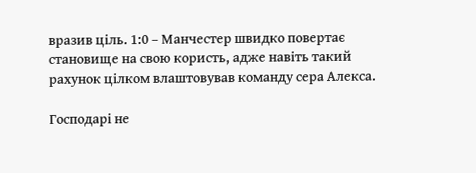вразив ціль. 1:0 – Манчестер швидко повертає становище на свою користь, адже навіть такий рахунок цілком влаштовував команду сера Алекса.

Господарі не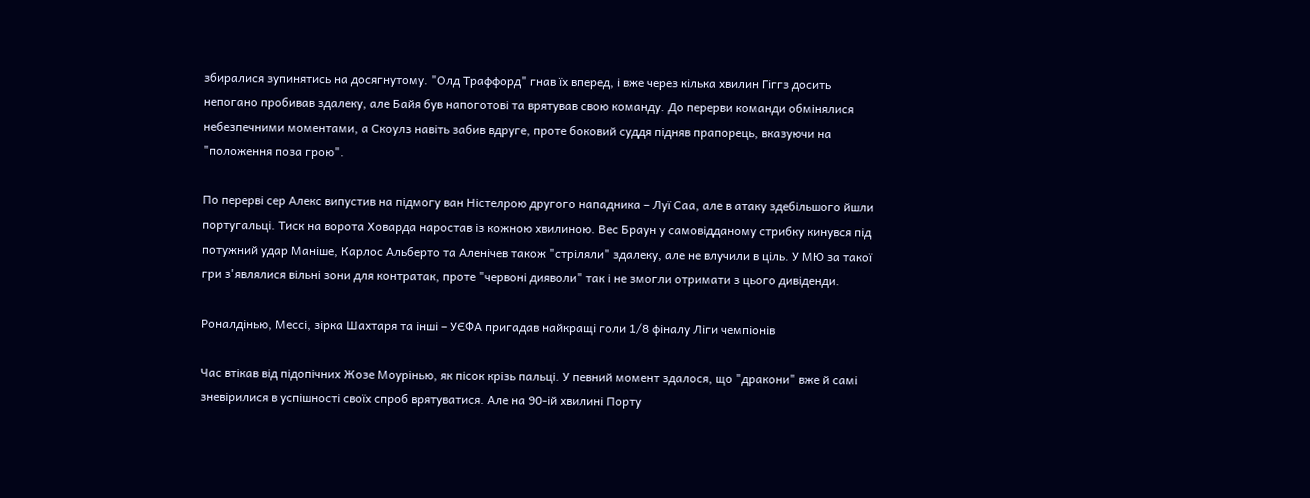збиралися зупинятись на досягнутому. "Олд Траффорд" гнав їх вперед, і вже через кілька хвилин Гіггз досить непогано пробивав здалеку, але Байя був напоготові та врятував свою команду. До перерви команди обмінялися небезпечними моментами, а Скоулз навіть забив вдруге, проте боковий суддя підняв прапорець, вказуючи на "положення поза грою".

По перерві сер Алекс випустив на підмогу ван Ністелрою другого нападника – Луї Саа, але в атаку здебільшого йшли португальці. Тиск на ворота Ховарда наростав із кожною хвилиною. Вес Браун у самовідданому стрибку кинувся під потужний удар Маніше, Карлос Альберто та Аленічев також "стріляли" здалеку, але не влучили в ціль. У МЮ за такої гри з'являлися вільні зони для контратак, проте "червоні дияволи" так і не змогли отримати з цього дивіденди.

Роналдінью, Мессі, зірка Шахтаря та інші – УЄФА пригадав найкращі голи 1/8 фіналу Ліги чемпіонів

Час втікав від підопічних Жозе Моурінью, як пісок крізь пальці. У певний момент здалося, що "дракони" вже й самі зневірилися в успішності своїх спроб врятуватися. Але на 90-ій хвилині Порту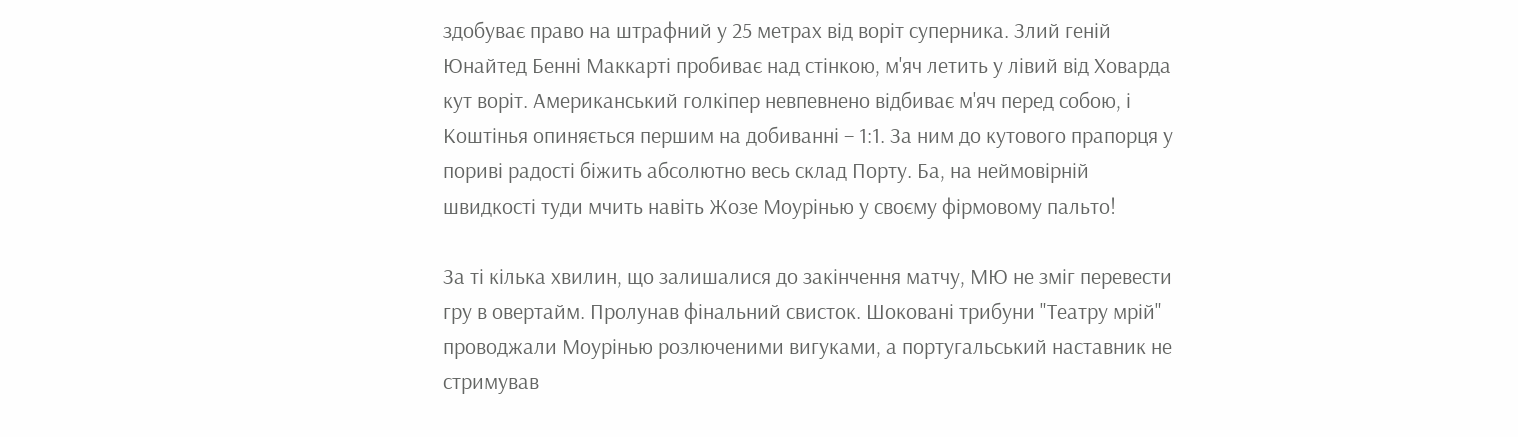здобуває право на штрафний у 25 метрах від воріт суперника. Злий геній Юнайтед Бенні Маккарті пробиває над стінкою, м'яч летить у лівий від Ховарда кут воріт. Американський голкіпер невпевнено відбиває м'яч перед собою, і Коштінья опиняється першим на добиванні – 1:1. За ним до кутового прапорця у пориві радості біжить абсолютно весь склад Порту. Ба, на неймовірній швидкості туди мчить навіть Жозе Моурінью у своєму фірмовому пальто!

За ті кілька хвилин, що залишалися до закінчення матчу, МЮ не зміг перевести гру в овертайм. Пролунав фінальний свисток. Шоковані трибуни "Театру мрій" проводжали Моурінью розлюченими вигуками, а португальський наставник не стримував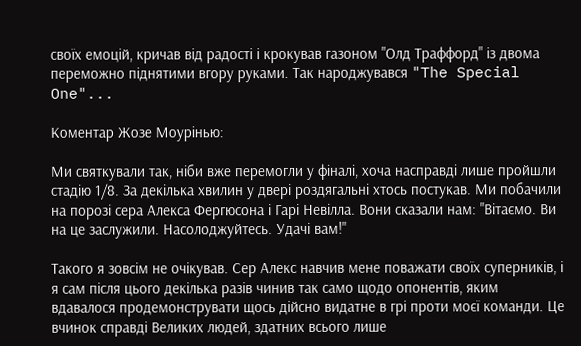своїх емоцій, кричав від радості і крокував газоном "Олд Траффорд" із двома переможно піднятими вгору руками. Так народжувався "The Special One"...

Коментар Жозе Моурінью:

Ми святкували так, ніби вже перемогли у фіналі, хоча насправді лише пройшли стадію 1/8. За декілька хвилин у двері роздягальні хтось постукав. Ми побачили на порозі сера Алекса Фергюсона і Гарі Невілла. Вони сказали нам: "Вітаємо. Ви на це заслужили. Насолоджуйтесь. Удачі вам!"

Такого я зовсім не очікував. Сер Алекс навчив мене поважати своїх суперників, і я сам після цього декілька разів чинив так само щодо опонентів, яким вдавалося продемонструвати щось дійсно видатне в грі проти моєї команди. Це вчинок справді Великих людей, здатних всього лише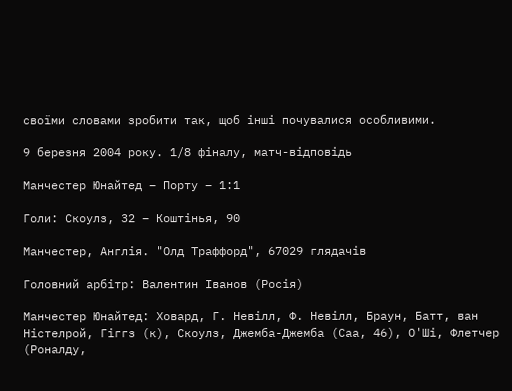своїми словами зробити так, щоб інші почувалися особливими.

9 березня 2004 року. 1/8 фіналу, матч-відповідь

Манчестер Юнайтед – Порту – 1:1

Голи: Скоулз, 32 – Коштінья, 90

Манчестер, Англія. "Олд Траффорд", 67029 глядачів

Головний арбітр: Валентин Іванов (Росія)

Манчестер Юнайтед: Ховард, Г. Невілл, Ф. Невілл, Браун, Батт, ван Ністелрой, Гіггз (к), Скоулз, Джемба-Джемба (Саа, 46), О'Ші, Флетчер (Роналду,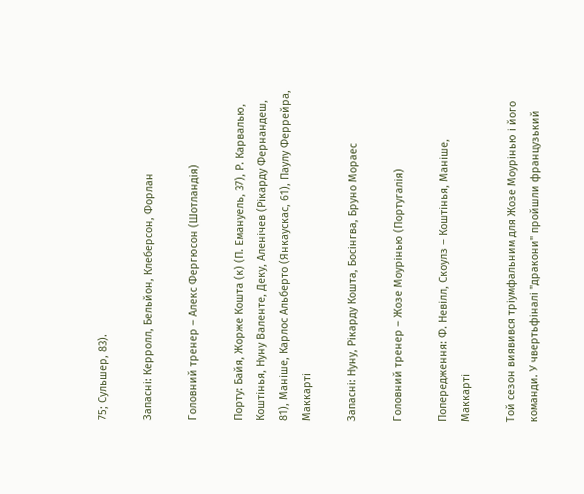75; Сульшер, 83).

Запасні: Керролл, Бельйон, Клеберсон, Форлан

Головний тренер – Алекс Фергюсон (Шотландія)

Порту: Байя, Жорже Кошта (к) (П. Емануель, 37), Р. Карвалью, Коштінья, Нуну Валенте, Деку, Аленічев (Рікарду Фернандеш, 81), Маніше, Карлос Альберто (Янкаускас, 61), Паулу Феррейра, Маккарті

Запасні: Нуну, Рікарду Кошта, Босінгва, Бруно Мораес

Головний тренер – Жозе Моурінью (Португалія)

Попередження: Ф. Невілл, Скоулз – Коштінья, Маніше, Маккарті

Той сезон виявився тріумфальним для Жозе Моурінью і його команди. У чвертьфіналі "дракони" пройшли французький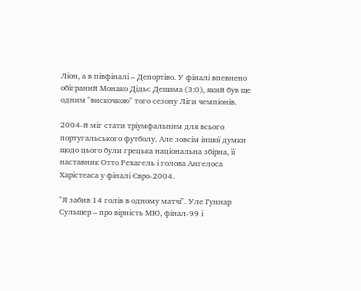Ліон, а в півфіналі – Депортіво. У фіналі впевнено обіграний Монако Дідьє Дешама (3:0), який був ще одним "вискочкою" того сезону Ліги чемпіонів.

2004-й міг стати тріумфальним для всього португальського футболу. Але зовсім іншої думки щодо цього були грецька національна збірна, її наставник Отто Рехагель і голова Ангелоса Харістеаса у фіналі Євро-2004.

"Я забив 14 голів в одному матчі". Уле Гуннар Сульшер – про вірність МЮ, фінал-99 і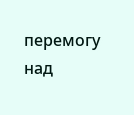перемогу над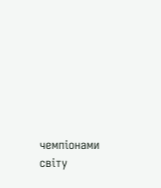чемпіонами світу